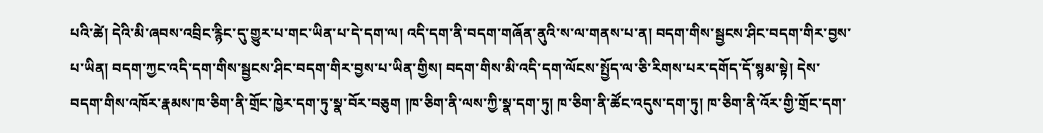པའི་ཚེ། དེའི་མི་ཞབས་འབྲིང་རྙིང་དུ་གྱུར་པ་གང་ཡིན་པ་དེ་དག་ལ། འདི་དག་ནི་བདག་གཞོན་ནུའི་ས་ལ་གནས་པ་ན། བདག་གིས་སྦྱངས་ཤིང་བདག་གིར་བྱས་པ་ཡིན། བདག་ཀྱང་འདི་དག་གིས་སྦྱངས་ཤིང་བདག་གིར་བྱས་པ་ཡིན་གྱིས། བདག་གིས་མི་འདི་དག་ལོངས་སྤྱོད་ལ་ཅི་རིགས་པར་དགོད་དོ་སྙམ་སྟེ། དེས་བདག་གིས་འཁོར་རྣམས་ཁ་ཅིག་ནི་གྲོང་ཁྱེར་དག་ཏུ་སྣ་བོར་བཅུག །ཁ་ཅིག་ནི་ལས་ཀྱི་སྣ་དག་ཏུ། ཁ་ཅིག་ནི་ཚོང་འདུས་དག་ཏུ། ཁ་ཅིག་ནི་འོར་གྱི་གྲོང་དག་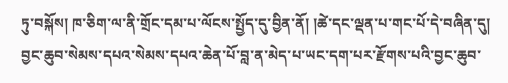ཏུ་བསྐོས། ཁ་ཅིག་ལ་ནི་གྲོང་དམ་པ་ལོངས་སྤྱོད་དུ་བྱིན་ནོ། །ཚེ་དང་ལྡན་པ་གང་པོ་དེ་བཞིན་དུ། བྱང་ཆུབ་སེམས་དཔའ་སེམས་དཔའ་ཆེན་པོ་བླ་ན་མེད་པ་ཡང་དག་པར་རྫོགས་པའི་བྱང་ཆུབ་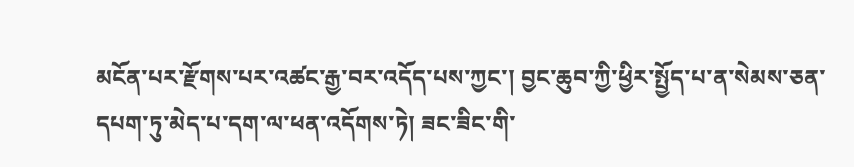མངོན་པར་རྫོགས་པར་འཚང་རྒྱ་བར་འདོད་པས་ཀྱང་། བྱང་ཆུབ་ཀྱི་ཕྱིར་སྤྱོད་པ་ན་སེམས་ཅན་དཔག་ཏུ་མེད་པ་དག་ལ་ཕན་འདོགས་ཏེ། ཟང་ཟིང་གི་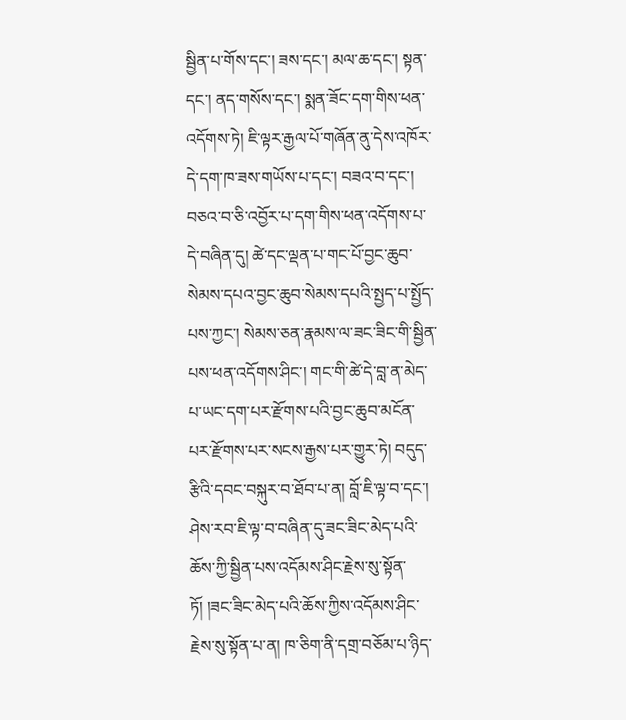སྦྱིན་པ་གོས་དང་། ཟས་དང་། མལ་ཆ་དང་། སྟན་དང་། ནད་གསོས་དང་། སྨན་ཟོང་དག་གིས་ཕན་འདོགས་ཏེ། ཇི་ལྟར་རྒྱལ་པོ་གཞོན་ནུ་དེས་འཁོར་དེ་དག་ཁ་ཟས་གཡོས་པ་དང་། བཟའ་བ་དང་། བཅའ་བ་ཅི་འབྱོར་པ་དག་གིས་ཕན་འདོགས་པ་དེ་བཞིན་དུ། ཚེ་དང་ལྡན་པ་གང་པོ་བྱང་ཆུབ་སེམས་དཔའ་བྱང་ཆུབ་སེམས་དཔའི་སྤྱད་པ་སྤྱོད་པས་ཀྱང་། སེམས་ཅན་རྣམས་ལ་ཟང་ཟིང་གི་སྦྱིན་པས་ཕན་འདོགས་ཤིང་། གང་གི་ཚེ་དེ་བླ་ན་མེད་པ་ཡང་དག་པར་རྫོགས་པའི་བྱང་ཆུབ་མངོན་པར་རྫོགས་པར་སངས་རྒྱས་པར་གྱུར་ཏེ། བདུད་རྩིའི་དབང་བསྐུར་བ་ཐོབ་པ་ན། བློ་ཇི་ལྟ་བ་དང་། ཤེས་རབ་ཇི་ལྟ་བ་བཞིན་དུ་ཟང་ཟིང་མེད་པའི་ཆོས་ཀྱི་སྦྱིན་པས་འདོམས་ཤིང་རྗེས་སུ་སྟོན་ཏོ། །ཟང་ཟིང་མེད་པའི་ཆོས་ཀྱིས་འདོམས་ཤིང་རྗེས་སུ་སྟོན་པ་ན། ཁ་ཅིག་ནི་དགྲ་བཅོམ་པ་ཉིད་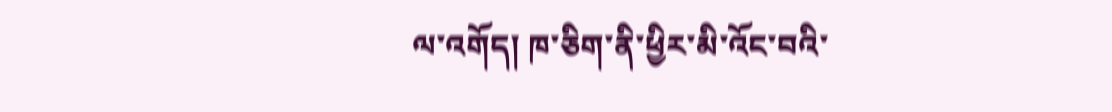ལ་འགོད། ཁ་ཅིག་ནི་ཕྱིར་མི་འོང་བའི་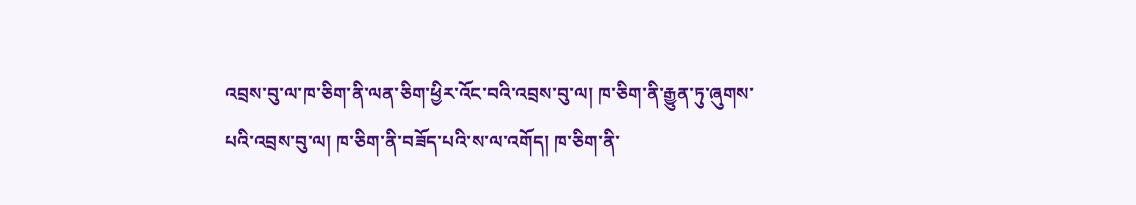འབྲས་བུ་ལ་ཁ་ཅིག་ནི་ལན་ཅིག་ཕྱིར་འོང་བའི་འབྲས་བུ་ལ། ཁ་ཅིག་ནི་རྒྱུན་ཏུ་ཞུགས་པའི་འབྲས་བུ་ལ། ཁ་ཅིག་ནི་བཟོད་པའི་ས་ལ་འགོད། ཁ་ཅིག་ནི་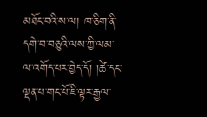མཐོང་བའི་ས་ལ། ཁ་ཅིག་ནི་དགེ་བ་བཅུའི་ལས་ཀྱི་ལམ་ལ་འགོད་པར་བྱེད་དོ། །ཚེ་དང་ལྡན་པ་གང་པོ་ཇི་ལྟར་རྒྱལ་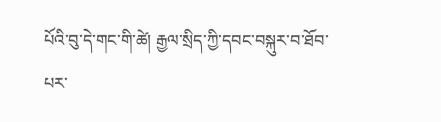པོའི་བུ་དེ་གང་གི་ཚེ། རྒྱལ་སྲིད་ཀྱི་དབང་བསྐུར་བ་ཐོབ་པར་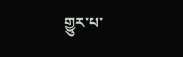གྱུར་པ་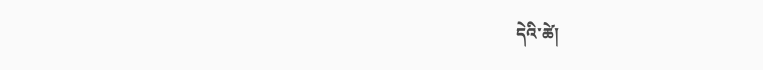དེའི་ཚེ།